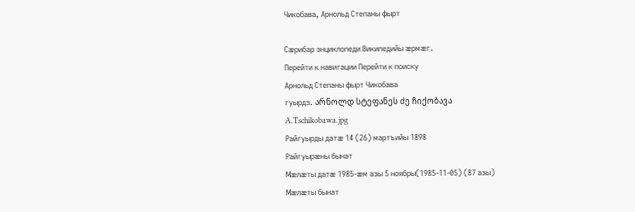Чикобава, Арнольд Степаны фырт

Сæрибар энциклопеди Википедийы æрмæг.
Перейти к навигации Перейти к поиску
Арнольд Степаны фырт Чикобава
гуырдз. არნოლდ სტეფანეს ძე ჩიქობავა
A.Tschikobawa.jpg
Райгуырды датæ 14 (26) мартъийы 1898
Райгуырæны бынат
Мæлæты датæ 1985-æм азы 5 ноябры(1985-11-05) (87 азы)
Мæлæты бынат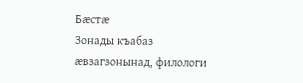Бæстæ
Зонады къабаз æвзагзонынад, филологи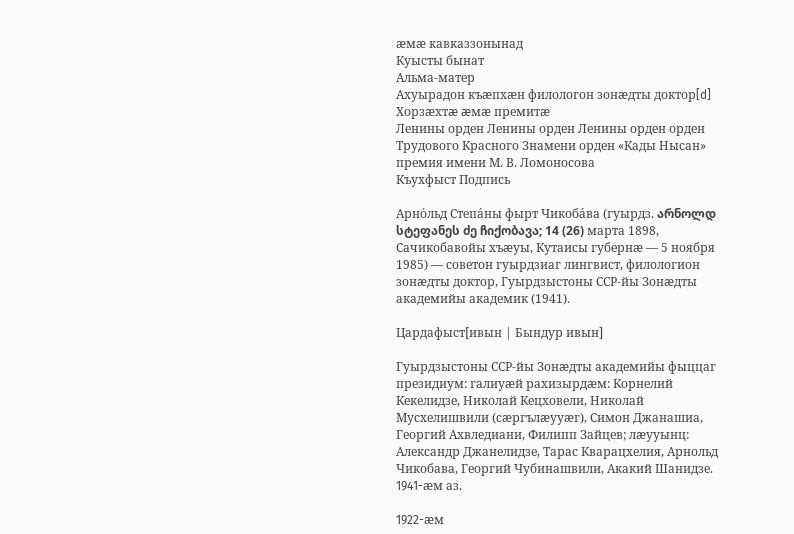æмæ кавказзонынад
Куысты бынат
Альма-матер
Ахуырадон къæпхæн филологон зонæдты доктор[d]
Хорзæхтæ æмæ премитæ
Ленины орден Ленины орден Ленины орден орден Трудового Красного Знамени орден «Кады Нысан»
премия имени М. В. Ломоносова
Къухфыст Подпись

Арно́льд Степа́ны фырт Чикоба́ва (гуырдз. არნოლდ სტეფანეს ძე ჩიქობავა; 14 (26) марта 1898, Сачикобавойы хъæуы, Кутаисы губернæ — 5 ноября 1985) — советон гуырдзиаг лингвист, филологион зонæдты доктор, Гуырдзыстоны ССР-йы Зонæдты академийы академик (1941).

Цардафыст[ивын | Бындур ивын]

Гуырдзыстоны ССР-йы Зонæдты академийы фыццаг президиум: галиуæй рахизырдæм: Корнелий Кекелидзе, Николай Кецховели, Николай Мусхелишвили (сæргълæууæг), Симон Джанашиа, Георгий Ахвледиани, Филипп Зайцев; лæууынц: Александр Джанелидзе, Тарас Кварацхелия, Арнольд Чикобава, Георгий Чубинашвили, Акакий Шанидзе. 1941-æм аз.

1922-æм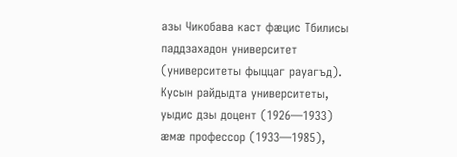азы Чикобава каст фæцис Тбилисы паддзахадон университет (университеты фыццаг рауагъд). Кусын райдыдта университеты, уыдис дзы доцент (1926—1933) æмæ профессор (1933—1985),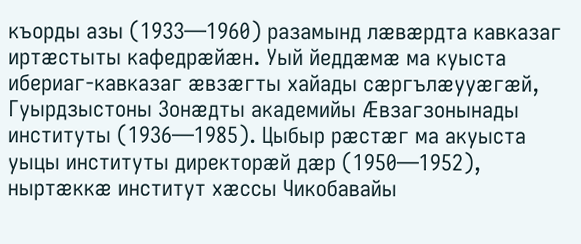къорды азы (1933—1960) разамынд лæвæрдта кавказаг иртæстыты кафедрæйæн. Уый йеддæмæ ма куыста ибериаг-кавказаг æвзæгты хайады сæргълæууæгæй, Гуырдзыстоны Зонæдты академийы Æвзагзонынады институты (1936—1985). Цыбыр рæстæг ма акуыста уыцы институты директорæй дæр (1950—1952), ныртæккæ институт хæссы Чикобавайы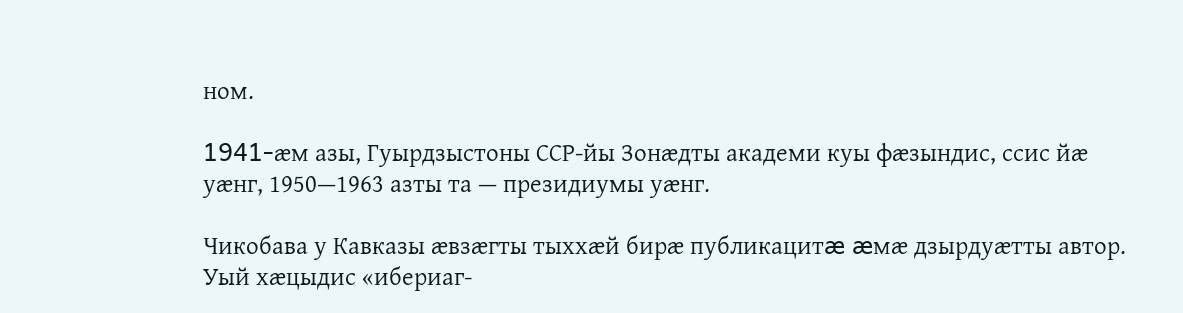ном.

1941-æм азы, Гуырдзыстоны ССР-йы Зонæдты академи куы фæзындис, ссис йæ уæнг, 1950—1963 азты та — президиумы уæнг.

Чикобава у Кавказы æвзæгты тыххæй бирæ публикацитæ æмæ дзырдуæтты автор. Уый хæцыдис «ибериаг-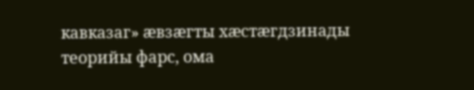кавказаг» æвзæгты хæстæгдзинады теорийы фарс, ома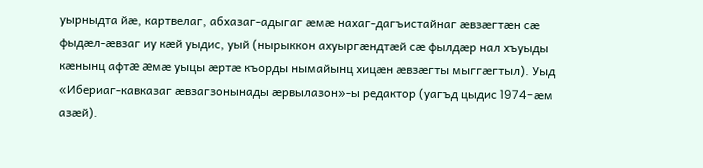уырныдта йæ, картвелаг, абхазаг-адыгаг æмæ нахаг-дагъистайнаг æвзæгтæн сæ фыдæл-æвзаг иу кæй уыдис, уый (нырыккон ахуыргæндтæй сæ фылдæр нал хъуыды кæнынц афтæ æмæ уыцы æртæ къорды нымайынц хицæн æвзæгты мыггæгтыл). Уыд «Ибериаг-кавказаг æвзагзонынады æрвылазон»-ы редактор (уагъд цыдис 1974-æм азæй).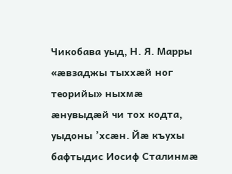Чикобава уыд, Н. Я. Марры «æвзаджы тыххæй ног теорийы» ныхмæ æнувыдæй чи тох кодта, уыдоны ’хсæн. Йæ къухы бафтыдис Иосиф Сталинмæ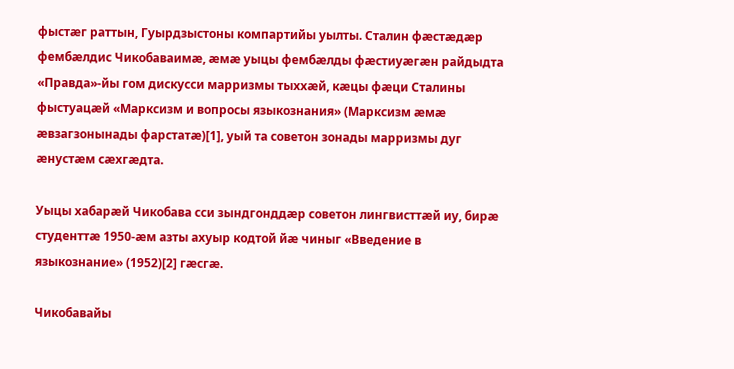фыстæг раттын, Гуырдзыстоны компартийы уылты. Сталин фæстæдæр фембæлдис Чикобаваимæ, æмæ уыцы фембæлды фæстиуæгæн райдыдта «Правда»-йы гом дискусси марризмы тыххæй, кæцы фæци Сталины фыстуацæй «Марксизм и вопросы языкознания» (Марксизм æмæ æвзагзонынады фарстатæ)[1], уый та советон зонады марризмы дуг æнустæм сæхгæдта.

Уыцы хабарæй Чикобава сси зындгонддæр советон лингвисттæй иу, бирæ студенттæ 1950-æм азты ахуыр кодтой йæ чиныг «Введение в языкознание» (1952)[2] гæсгæ.

Чикобавайы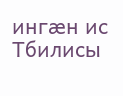ингæн ис Тбилисы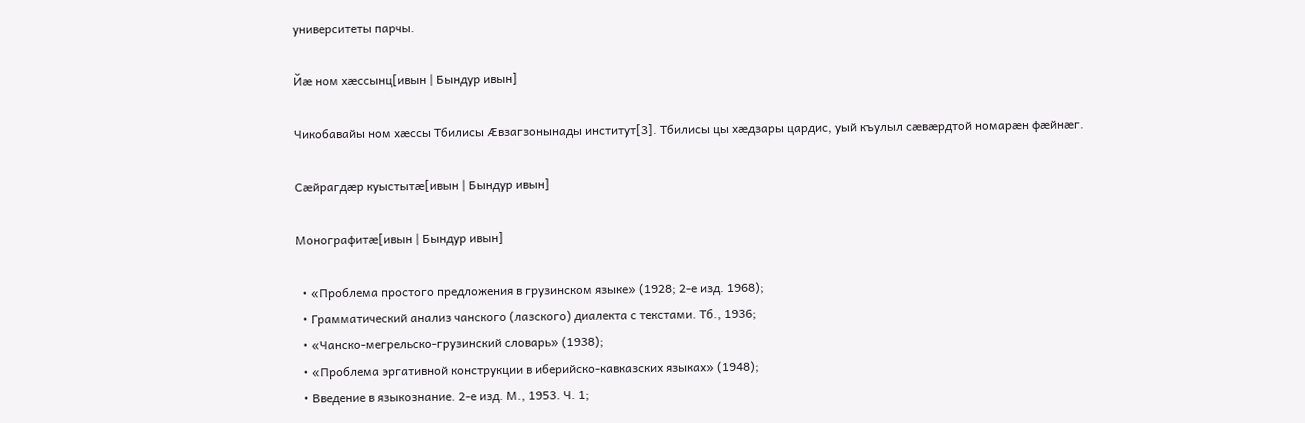университеты парчы.

Йæ ном хæссынц[ивын | Бындур ивын]

Чикобавайы ном хæссы Тбилисы Æвзагзонынады институт[3]. Тбилисы цы хæдзары цардис, уый къулыл сæвæрдтой номарæн фæйнæг.

Сæйрагдæр куыстытæ[ивын | Бындур ивын]

Монографитæ[ивын | Бындур ивын]

  • «Проблема простого предложения в грузинском языке» (1928; 2-е изд. 1968);
  • Грамматический анализ чанского (лазского) диалекта с текстами. Тб., 1936;
  • «Чанско-мегрельско-грузинский словарь» (1938);
  • «Проблема эргативной конструкции в иберийско-кавказских языках» (1948);
  • Введение в языкознание. 2-е изд. М., 1953. Ч. 1;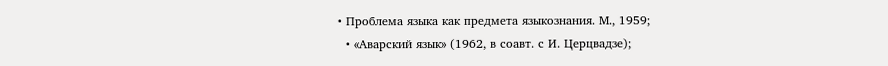• Проблема языка как предмета языкознания. М., 1959;
  • «Аварский язык» (1962, в соавт. с И. Церцвадзе);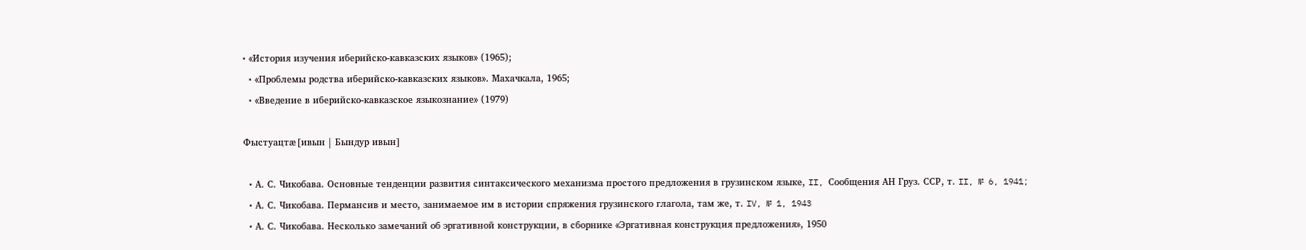• «История изучения иберийско-кавказских языков» (1965);
  • «Проблемы родства иберийско-кавказских языков». Махачкала, 1965;
  • «Введение в иберийско-кавказское языкознание» (1979)

Фыстуацтæ[ивын | Бындур ивын]

  • А. С. Чикобава. Основные тенденции развития синтаксического механизма простого предложения в грузинском языке, II, Сообщения АН Груз. ССР, т. II, № 6, 1941;
  • А. С. Чикобава. Пермансив и место, занимаемое им в истории спряжения грузинского глагола, там же, т. IV, № 1, 1943
  • А. С. Чикобава. Несколько замечаний об эргативной конструкции, в сборнике «Эргативная конструкция предложения», 1950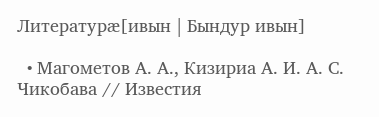Литературæ[ивын | Бындур ивын]

  • Магометов А. А., Кизириа А. И. А. С. Чикобава // Известия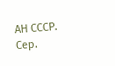АН СССР. Сер.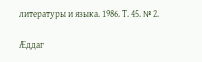литературы и языка. 1986. Т. 45. № 2.

Æддаг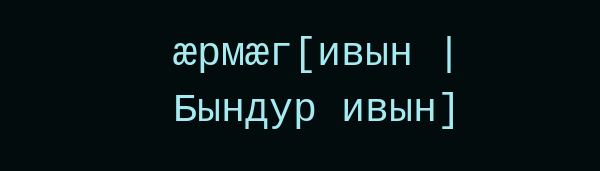æрмæг[ивын | Бындур ивын]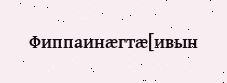Фиппаинæгтæ[ивын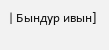| Бындур ивын]